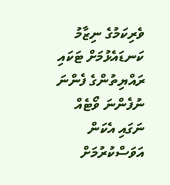ވެރިކަމުގެ ނިޒާމު ކަނޑައެޅުމަށް ޓަކައި ރައްޔިތުންގެ ފެންނަ ނުފެންނަ ވޯޓެއް ނަގައި އެކަން އަވަސްކުރުމަށް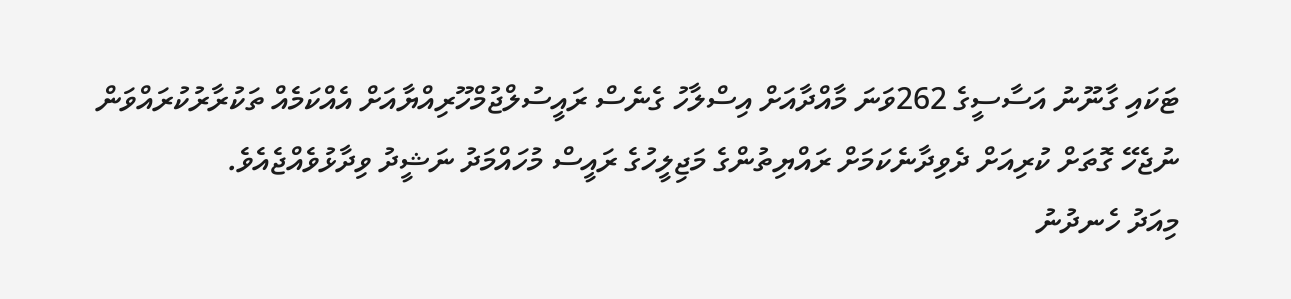ޓަކައި ގާނޫނު އަސާސީގެ 262ވަނަ މާއްދާއަށް އިސްލާހު ގެނެސް ރައީސުލްޖުމްހޫރިއްޔާއަށް އެއްކަމެއް ތަކުރާރުކުރައްވަން ނުޖެހޭ ގޮތަށް ކުރިއަށް ދެވިދާނެކަމަށް ރައްޔިތުންގެ މަޖިލީހުގެ ރައީސް މުހައްމަދު ނަޝީދު ވިދާޅުވެއްޖެއެވެ.
މިއަދު ހެނދުނު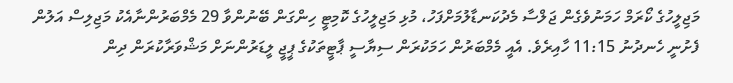މަޖިލީހުގެ ކޯރަމް ހަމަނުވެގެން ޖަލްސާ މެދުކަނޑާލުމަށްފަހު، މުޅި މަޖިލީހުގެ ކޮމިޓީ ހިންގަން ބޭނުންވާ 29 މެމްބަރުންނާއެކު މަޖިލިސް އަލުން ފެށުނީ ހެނދުނު 11:15 ހާއިރެވެ. އެއީ މެމްބަރުން ހަމަކުރަން ސިޔާސީ ޕާޓީތަކުގެ ޕީޖީ ލީޑަރުންނަށް މަޝްވަރާކުރަން ދިން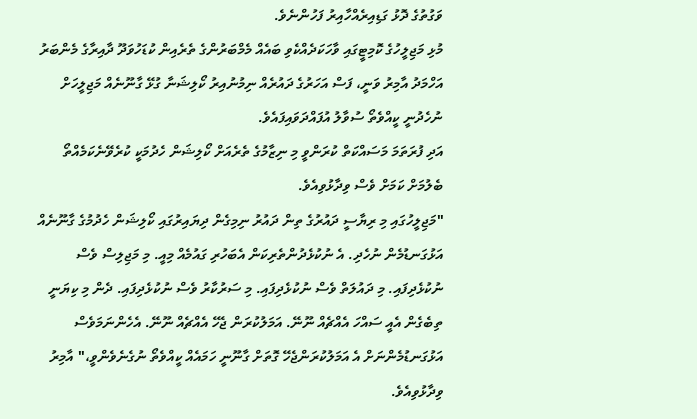ވަގުތުގެ ދޮޅު ގަޑިއިރެއްހާއިރު ފަހުންނެވެ.
މުޅި މަޖިލީހުގެ ކޮމިޓީގައި ވާހަކަދެއްކެވި ބައެއް މެމްބަރުންގެ ތެރެއިން ކުޑަހުވަދޫ ދާއިރާގެ މެންބަރު އަހްމަދު އާމިރު ވަނީ، ފަސް އަހަރުގެ ދައުރެއް ނިމުނުއިރު ކޯލިޝަނާ ގުޅޭ ގާނޫނެއް މަޖިލީހަށް ނުހެދުނީ ކީއްވެތޯ ސުވާލު އުފައްދަވައިފައެވެ.
އަދި ފުރަތަމަ މަސައްކަތް ކުރަންވީ މި ނިޒާމުގެ ތެރެއަށް ކޯލިޝަން ހެދުމަކީ ކުރެވޭނެކަމެއްތޯ ބެލުމަށް ކަމަށް ވެސް ވިދާޅުވިއެވެ.
"މަޖިލީހުގައި މި ރިޔާސީ ދައުރުގެ ތިން ދައުރު ނިމިގެން ދިޔައިރުގައި ކޯލިޝަން ހެދުމުގެ ގާނޫނެއް އަޅުގަނޑުމެން ނުހެދި. އެ ނުކުޅެދުންތެރިކަން އެބަހުރި ގައުމެއް މިއީ. މި މަޖިލިސް ވެސް ނުކުޅެދިފައި. މި ދައުލަތް ވެސް ނުކުޅެދިފައި. މި ސަރުކާރު ވެސް ނުކުޅެދިފައި. ދެން މި ކިޔަނީ ތިބެގެން އެއީ ސައްހަ އެއްޗެއް ނޫނޭ. އަމަލުކުރަން ޖެހޭ އެއްޗެއް ނޫނޭ. އެހެންނަމަވެސް އަޅުގަނޑުމެންނަށް އެ އަމަލުކުރަންޖެހޭ ގޮތަށް ގާނޫނީ ހަމައެއް ކީއްވެތޯ ނުގެނެވެންވީ،" އާމިރު ވިދާޅުވިއެވެ.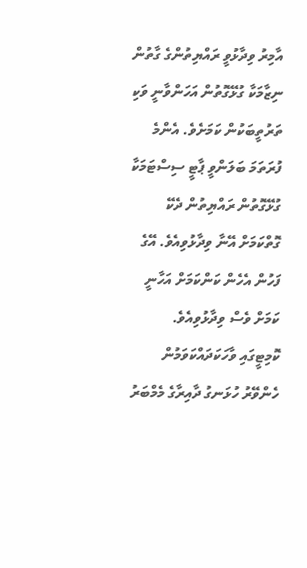އާމިރު ވިދާޅުވީ ރައްޔިތުންގެ ގާތުން ނިޒާމަކާ ގުޅޭގޮތުން އަހަންވާނީ ވަކި ތަރުތީބަކުން ކަމަށެވެ. އެންމެ ފުރަތަމަ ބަލަންވީ ޕާޓީ ސިސްޓަމަކާ ގުޅޭގޮތުން ރައްޔިތުން ދެކޭ ގޮތްކަމަށް އޭނާ ވިދާޅުވިއެވެ. އޭގެ ފަހުން އެހެން ކަންކަމަށް އަހާނީ ކަމަށް ވެސް ވިދާޅުވިއެވެ.
ކޮމިޓީގައި ވާހަކަދައްކަވަމުން ހެންވޭރު ހުޅަނގު ދާއިރާގެ މެމްބަރު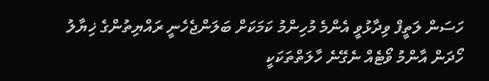ހަސަން ލަތީފް ވިދާޅުވީ އެންމެ މުހިންމު ކަމަކަށް ބަލަންޖެހެނީ ރައްޔިތުންގެ ޚިޔާލު ހޯދަން އާންމު ވޯޓެއް ނެގޭނެ ހާލަތްތަކަކީ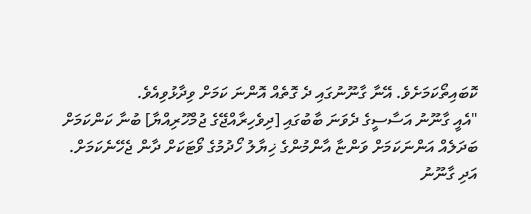ކޮބައިތޯކަމަށެވެ. އޭނާ ގާނޫނުގައި ދެ ގޮތެއް އޮންނަ ކަމަށް ވިދާޅުވިއެވެ.
"އެއީ ގާނޫނު އަސާސީގެ ދެވަނަ ބާބުގައި [ދިވެހިރާއްޖޭގެ ޖުމްހޫރިއްޔާ] ބުނާ ކަންކަމަށް ބަދަލެއް އަންނަކަމަށް ވަންޏާ އާންމުންގެ ޚިޔާލު ހޯދުމުގެ ވޯޓަކަށް ދާން ޖެހޭނެކަމަށް. އަދި ގާނޫނު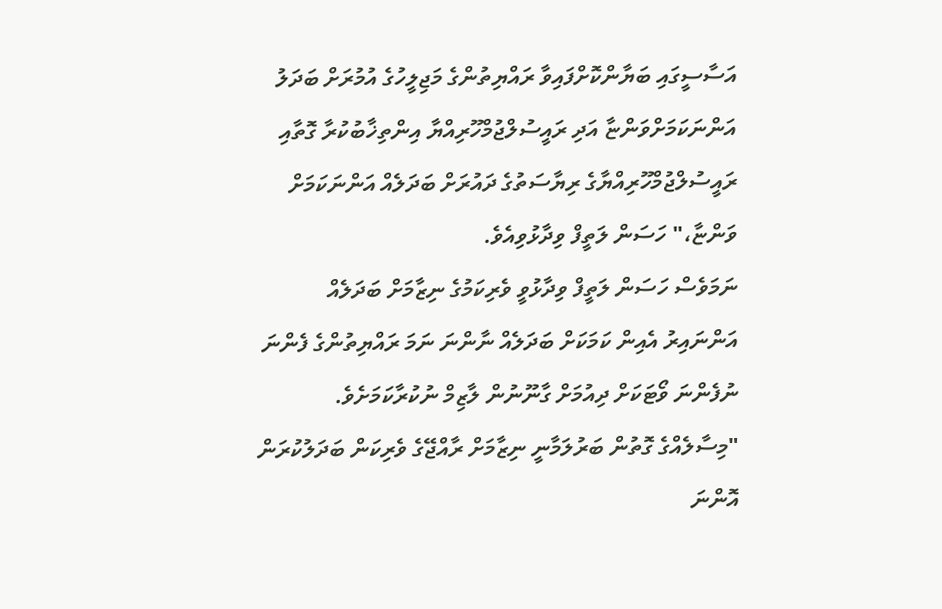އަސާސީގައި ބަޔާންކޮށްފައިވާ ރައްޔިތުންގެ މަޖިލީހުގެ އުމުރަށް ބަދަލު އަންނަކަމަށްވަންޏާ އަދި ރައީސުލްޖުމްހޫރިއްޔާ އިންތިޚާބުކުރާ ގޮތާއި ރައީސުލްޖުމްހޫރިއްޔާގެ ރިޔާސަތުގެ ދައުރަށް ބަދަލެއް އަންނަކަމަށް ވަންޏާ،" ހަސަން ލަތީފް ވިދާޅުވިއެވެ.
ނަމަވެސް ހަސަން ލަތީފް ވިދާޅުވީ ވެރިކަމުގެ ނިޒާމަށް ބަދަލެއް އަންނައިރު އެއިން ކަމަކަށް ބަދަލެއް ނާންނަ ނަމަ ރައްޔިތުންގެ ފެންނަ ނުފެންނަ ވޯޓަކަށް ދިއުމަށް ގާނޫނުން ލާޒިމް ނުކުރާކަމަށެވެ.
"މިސާލެއްގެ ގޮތުން ބަރުލަމާނީ ނިޒާމަށް ރާއްޖޭގެ ވެރިކަން ބަދަލުކުރަން އޮންނަ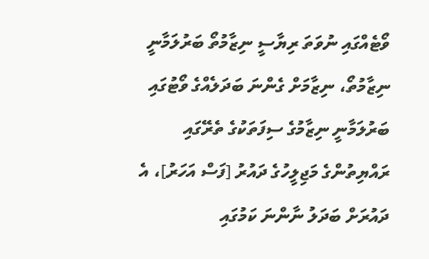ވޯޓެއްގައި ނުވަތަ ރިޔާސީ ނިޒާމުތޯ ބަރުލަމާނީ ނިޒާމުތޯ، ނިޒާމަށް ގެންނަ ބަދަލެއްގެ ވޯޓުގައި ބަރުލަމާނީ ނިޒާމުގެ ސިފަތަކުގެ ތެރޭގައި ރައްޔިތުންގެ މަޖިލީހުގެ ދައުރު [ފަސް އަހަރު]، އެ ދައުރަށް ބަދަލު ނާންނަ ކަމުގައި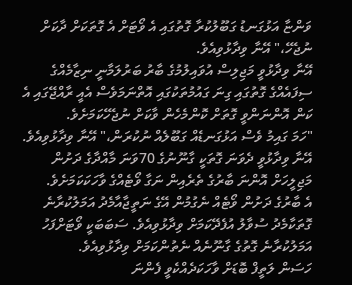ވަންޏާ އަޅުގަނޑު ގަބޫލުކުރާ ގޮތުގައި އެ ވޯޓަށް އެ ގޮތަކަށް ދާކަށް ނުޖެހޭ،" އޭނާ ވިދާޅުވިއެވެ.
އޭނާ ވިދާޅުވީ މަޖިލިސް އުވައިލުމުގެ ބާރު ބަރުލަމާނީ ނިޒާމެއްގެ ސިފައެއްގެ ގޮތުގައި ގިނަ ގައުމުތަކުގައި އޮތްނަމަވެސް އެއީ ރާއްޖޭގައި އެ ކަން އޮންނަންވީ ގޮތަށް ކޮންމެހެން ވާކަށް ނުޖެހޭކަމަށެވެ.
"ހަމަ ގައިމު ވެސް އަޅުގަނޑެއް ގަބޫލެއް ނުކުރަން،" އޭނާ ވިދާޅުވިއެވެ.
އޭނާ ވިދާޅުވީ ދެވަނަ ގޮތަކީ ގާނޫނުގެ 70ވަނަ މާއްދާގެ ދަށުން މަޖިލީހަށް އޮންނަ ބާރުގެ ތެރެއިން ނަގާ ވޯޓެއްގެ ވާހަކަކަމަށެވެ.
އެ ބާރުގެ ދަށުން ވޯޓެއް ނެގުމުން އޭގެ ނަތީޖާއާމެދު އަމަލުކުރާނެ ގޮތަކާމެދު ސުވާލު އުފެދޭކަމަށް ވިދާޅުވިއެވެ. ސަބަބަކީ ވޯޓަށްފަހު އަމަލުކުރާނެ ގޮތުގެ ގާނޫނެއް ނެތުންކަމަށް ވިދާޅުވިއެވެ.
ހަސަން ލަތީފް ބޮޑަށް ވާހަކަދެއްކެވީ ފެންނަ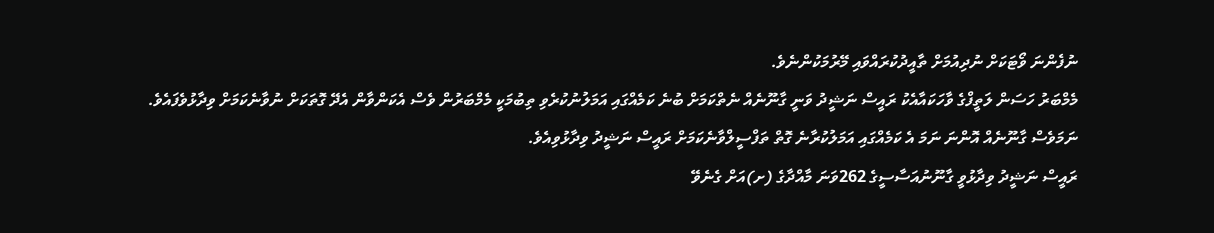ނުފެންނަ ވޯޓަކަށް ނުދިއުމަށް ތާއީދުކުރައްވައި މޭރުމަކުންނެވެ.
މެމްބަރު ހަސަން ލަތީފްގެ ވާހަކައާއެކު ރައީސް ނަޝީދު ވަނީ ގާނޫނެއް ނެތްކަމަށް ބުނެ ކަމެއްގައި އަމަލުނުކުރެވި ތިބުމަކީ މެމްބަރުން ވެސް އެކަންވާން އެދޭ ގޮތަކަށް ނުވާނެކަމަށް ވިދާޅުވެފައެވެ.
ނަމަވެސް ގާނޫނެއް އޮންނަ ނަމަ އެ ކަމެއްގައި އަމަލުކުރާނެ ގޮތް ތަފްސީލްވާނެކަމަށް ރައީސް ނަޝީދު ވިދާޅުވިއެވެ.
ރައީސް ނަޝީދު ވިދާޅުވީ ގާނޫނުއަސާސީގެ 262ވަނަ މާއްދާގެ (ށ)އަށް ގެނެވޭ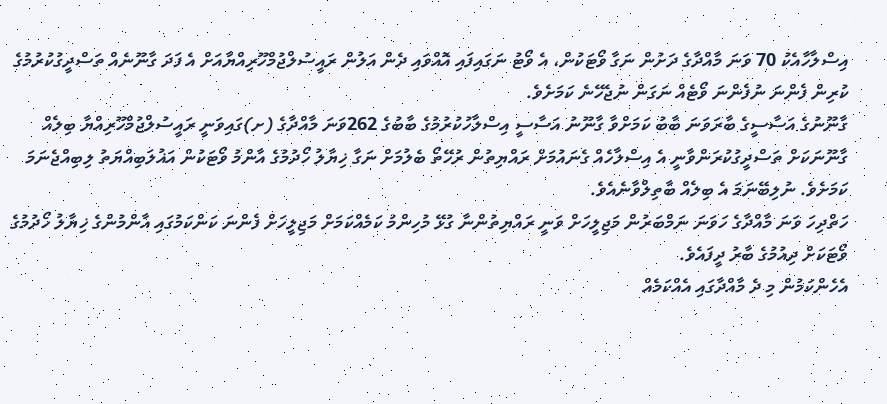އިސްލާހާއެކު 70 ވަނަ މާއްދާގެ ދަށުން ނަގާ ވޯޓަކުން، އެ ވޯޓު ނަގައިފައި އޮއްވައި ދެން އަލުން ރައީސުލްޖުމްހޫރިއްޔާއަށް އެ ފަދަ ގާނޫނެއް ތަސްދީގުކުރުމުގެ ކުރިން ފެންނަ ނުފެންނަ ވޯޓެއް ނަގަން ނުޖެހޭނެ ކަމަށެވެ.
ގާނޫނުގެ އަސާސީގެ ބާރަވަނަ ބާބު ކަމަށްވާ ގާނޫނު އަސާސީ އިސްލާހުކުރުމުގެ ބާބުގެ 262ވަނަ މާއްދާގެ (ށ)ގައިވަނީ ރައީސުލްޖުމްހޫރިއްޔާ ބިލެއް ގާނޫނަކަށް ތަސްދީގުކުރަންވާނީ އެ އިސްލާހެއް ގެނައުމަށް ރައްޔިތުން ރުހޭތޯ ބެލުމަށް ނަގާ ޚިޔާލު ހޯދުމުގެ އާންމު ވޯޓަކުން އަޣުލަބިއްޔަތު ލިބިއްޖެނަމަ ކަމަށެވެ. ނުލިބޭނަމަ އެ ބިލެއް ބާތިލްވާނެއެވެ.
ހަތްދިހަ ވަނަ މާއްދާގެ ހަވަނަ ނަމްބަރުން މަޖިލީހަށް ވަނީ ރައްޔިތުންނާ ގުޅޭ މުހިންމު ކަމެއްކަމަށް މަޖިލީހަށް ފެންނަ ކަންކަމުގައި އާންމުންގެ ޚިޔާލު ހޯދުމުގެ ވޯޓަކަށް ދިއުމުގެ ބާރު ދީފައެވެ.
އެހެންކަމުން މި ދެ މާއްދާގައި އެއްކަމެއް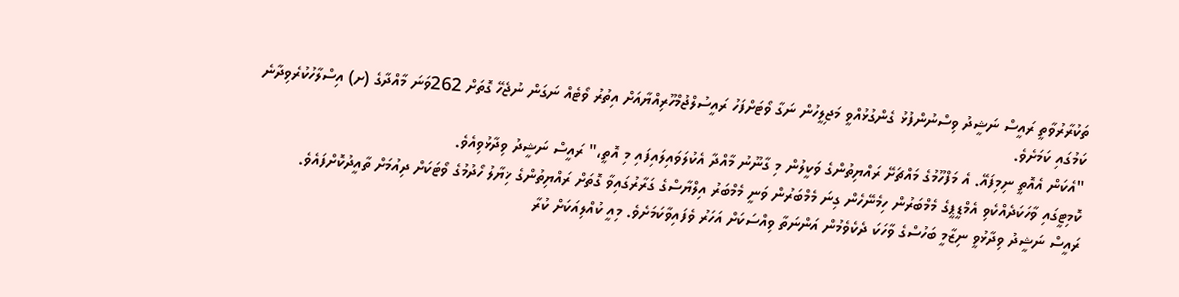ތަކުރާރުވާތީ ރައީސް ނަޝީދު ވިސްނުންފުޅު ގެންގުޅުއްވީ މަޖިލީހުން ނަގާ ވޯޓަށްފަހު ރައީސުލްޖުމްހޫރިއްޔާއަށް އިތުރު ވޯޓެއް ނަގަން ނުޖެހޭ ގޮތަށް 262ވަނަ މާއްދާގެ (ށ) އިސްލާހުކުރެވިދާނެ ކަމުގައި ކަމަށެވެ.
"އެކަން އެއޮތީ ނިމިފައޭ. އެ މަފްހޫމުގެ މައްޗަށޭ ރައްޔިތުންގެ ވަކީލުން މި ގާނޫނު މާއްދާ އެކުލަވައިލައިފައި މި އޮތީ،" ރައީސް ނަޝީދު ވިދާޅުވިއެވެ.
ކޮމިޓީގައި ވާހަކަދެއްކެވި އެމްޑީޕީގެ މެމްބަރުން ހިމެނޭހެން ގިނަ މެމްބަރުން ވަނީ މެމްބަރު އިލްޔާސްގެ ގަރާރުގައިވާ ގޮތަށް ރައްޔިތުންގެ ޚިޔާލު ހޯދުމުގެ ވޯޓަކަށް ދިއުމަށް ތާއީދުކޮށްފައެވެ.
ރައީސް ނަޝީދު ވިދާޅުވީ ނިޒާމީ ބަހުސްގެ ވާހަކަ ދެކެވެމުން އަންނަތާ ވިއްސަކަށް އަހަރު ވެފައިވާކަމަށެވެ. މިއީ ކުއްލިއަކަށް ކުރާ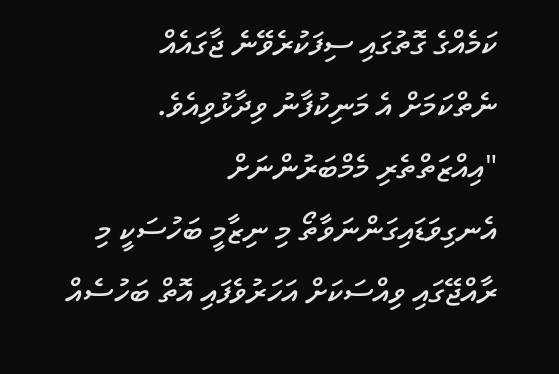ކަމެއްގެ ގޮތުގައި ސިފަކުރެވޭނެ ޖާގައެއް ނެތްކަމަށް އެ މަނިކުފާނު ވިދާޅުވިއެވެ.
"އިއްޒަތްތެރި މެމްބަރުންނަށް އެނގިވަޑައިގަންނަވާތޯ މި ނިޒާމީ ބަހުސަކީ މި ރާއްޖޭގައި ވިއްސަކަށް އަހަރުވެފައި އޮތް ބަހުސެއް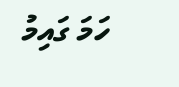ހަމަ ގައިމު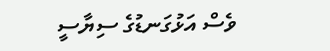ވެސް އަޅުގަނޑުގެ ސިޔާސީ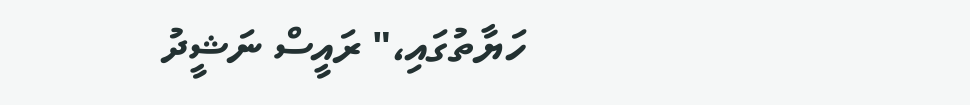ހަޔާތުގައި،" ރައީސް ނަޝީދު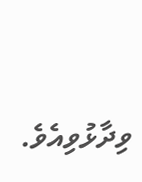ވިދާޅުވިއެވެ.